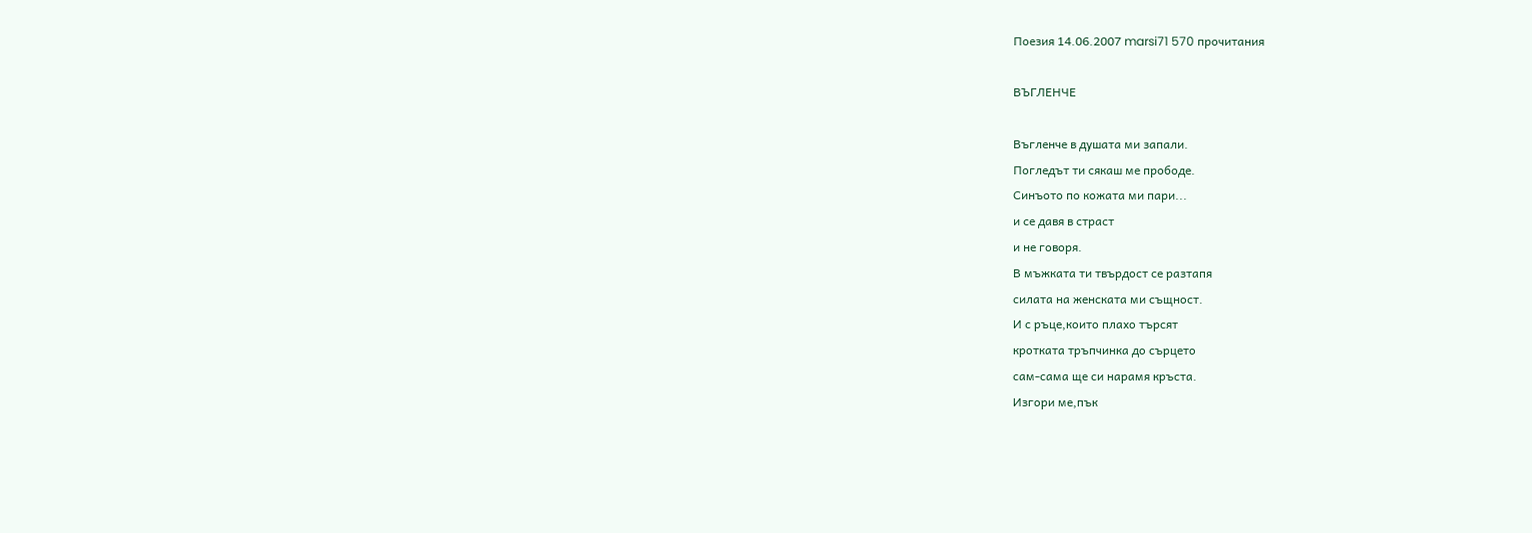Поезия 14.06.2007 marsi71 570 прочитания

ВЪГЛЕНЧЕ

Въгленче в душата ми запали.
Погледът ти сякаш ме прободе.
Синъото по кожата ми пари...
и се давя в страст
и не говоря.
В мъжката ти твърдост се разтапя
силата на женската ми същност.
И с ръце,които плахо търсят
кротката тръпчинка до сърцето
сам-сама ще си нарамя кръста.
Изгори ме,пък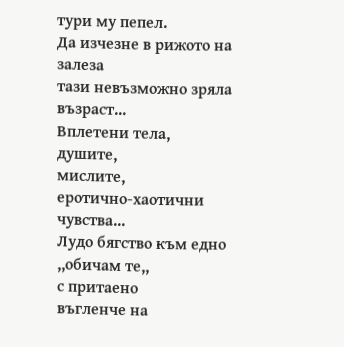тури му пепел.
Да изчезне в рижото на залеза
тази невъзможно зряла възраст...
Вплетени тела,
душите,
мислите,
еротично-хаотични чувства...
Лудо бягство към едно ,,обичам те,,
с притаено
въгленче на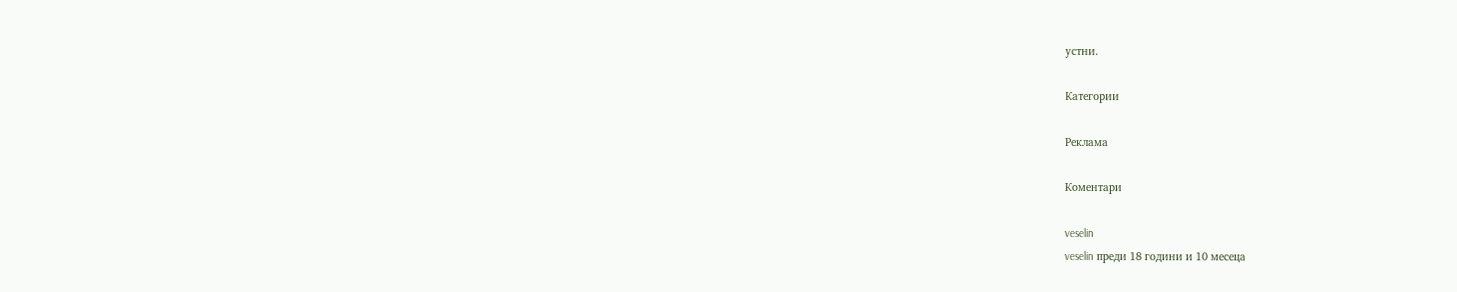устни.

Категории

Реклама

Коментари

veselin
veselin преди 18 години и 10 месеца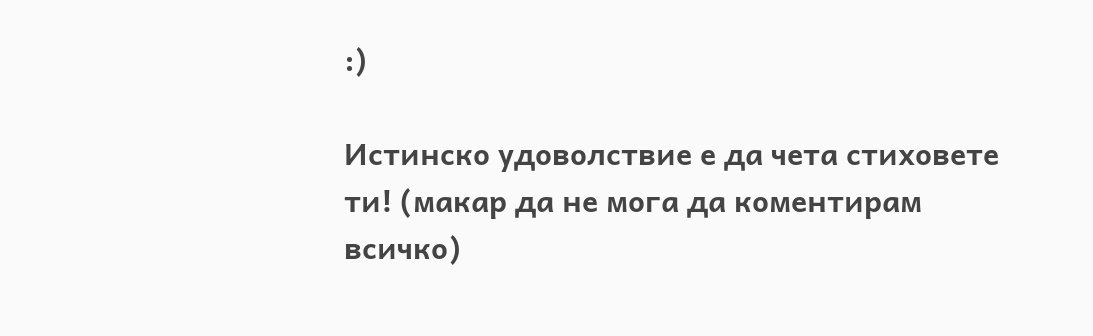:)

Истинско удоволствие е да чета стиховете ти! (макар да не мога да коментирам всичко)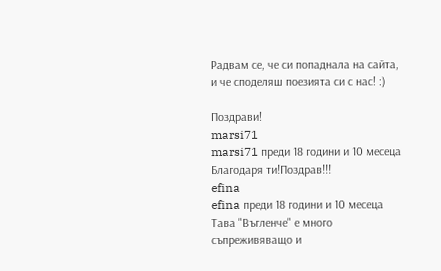Радвам се, че си попаднала на сайта, и че споделяш поезията си с нас! :)

Поздрави!
marsi71
marsi71 преди 18 години и 10 месеца
Благодаря ти!Поздрав!!!
efina
efina преди 18 години и 10 месеца
Тава "Въгленче" е много съпреживяващо и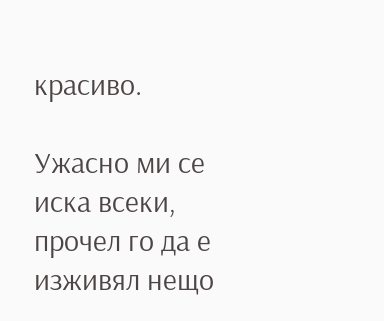красиво.

Ужасно ми се иска всеки, прочел го да е изживял нещо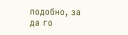подобно, за да го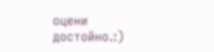оцени
достойно.:)